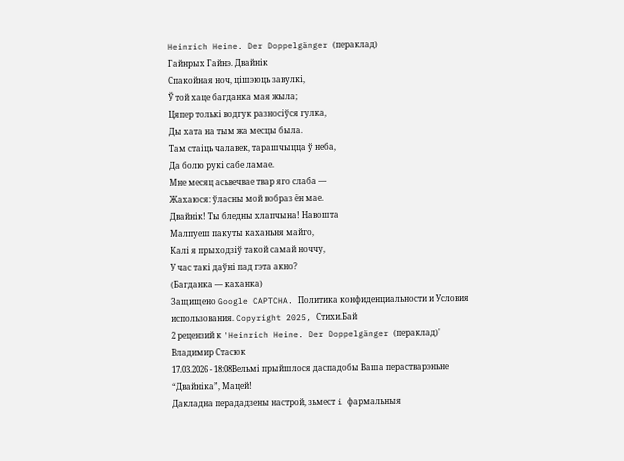Heinrich Heine. Der Doppelgänger (пераклад)
Гайнрых Гайнэ. Двайнік
Спакойная ноч, цішэюць завулкі,
Ў той хаце багданка мая жыла;
Цяпер толькі водгук разносіўся гулка,
Ды хата на тым жа месцы была.
Там стаіць чалавек, тарашчыцца ў неба,
Да болю рукі сабе ламае.
Мне месяц асьвечвае твар яго слаба —
Жахаюся: ўласны мой вобраз ён мае.
Двайнік! Ты бледны хлапчына! Навошта
Малпуеш пакуты каханьня майго,
Калі я прыходзіў такой самай ноччу,
У час такі даўні пад гэта акно?
(Багданка — каханка)
Защищено Google CAPTCHA. Политика конфиденциальности и Условия использования. Copyright 2025, Стихи.Бай
2 рецензий к 'Heinrich Heine. Der Doppelgänger (пераклад)'
Владимир Стасюк
17.03.2026 - 18:08Вельмi прыйшлося даспадобы Ваша перастварэньне “Двайнiка”, Мацей!
Дакладна перададзены настрой, зьмест i фармальныя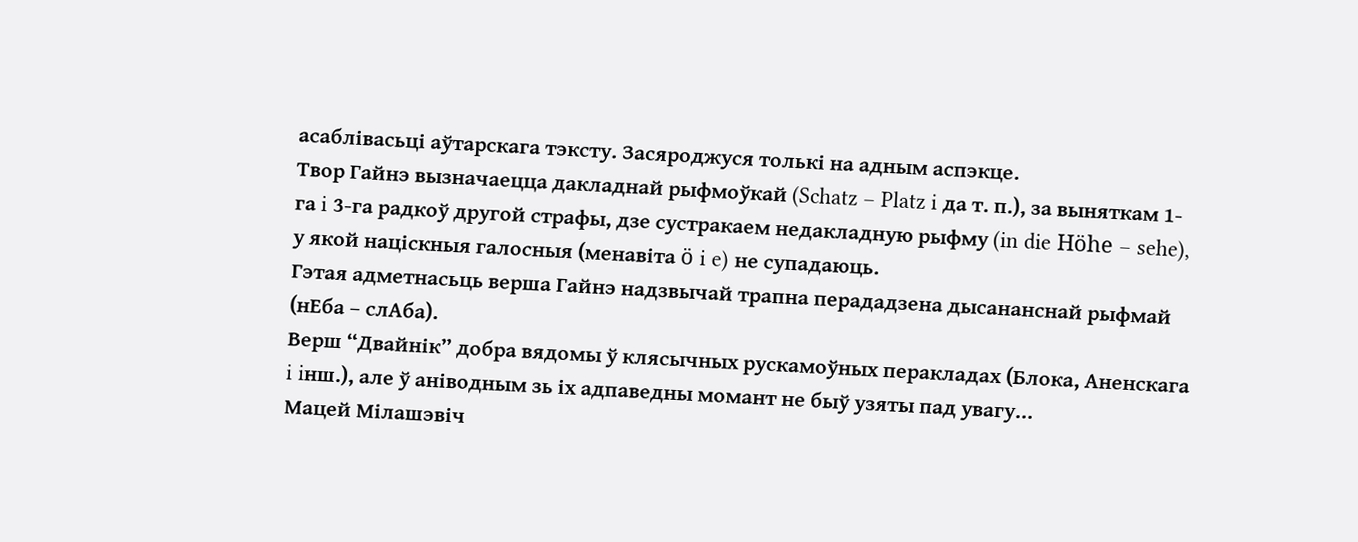асаблiвасьцi аўтарскага тэксту. Засяроджуся толькi на адным аспэкце.
Твор Гайнэ вызначаецца дакладнай рыфмоўкай (Schatz – Platz i да т. п.), за выняткам 1-га i 3-га радкоў другой страфы, дзе сустракаем недакладную рыфму (in die Höhe – sehe), у якой нацiскныя галосныя (менавiта ö i e) не супадаюць.
Гэтая адметнасьць верша Гайнэ надзвычай трапна перададзена дысананснай рыфмай (нЕба – слАба).
Верш “Двайнiк” добра вядомы ў клясычных рускамоўных перакладах (Блока, Аненскага i iнш.), але ў анiводным зь iх адпаведны момант не быў узяты пад увагу…
Мацей Мілашэвіч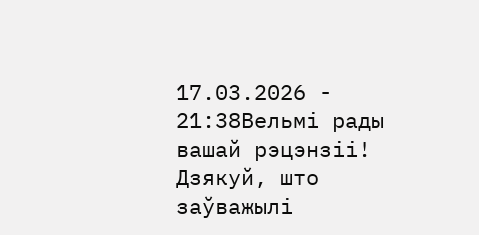17.03.2026 - 21:38Вельмі рады вашай рэцэнзіі! Дзякуй, што заўважылі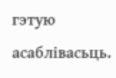гэтую асаблівасьць.